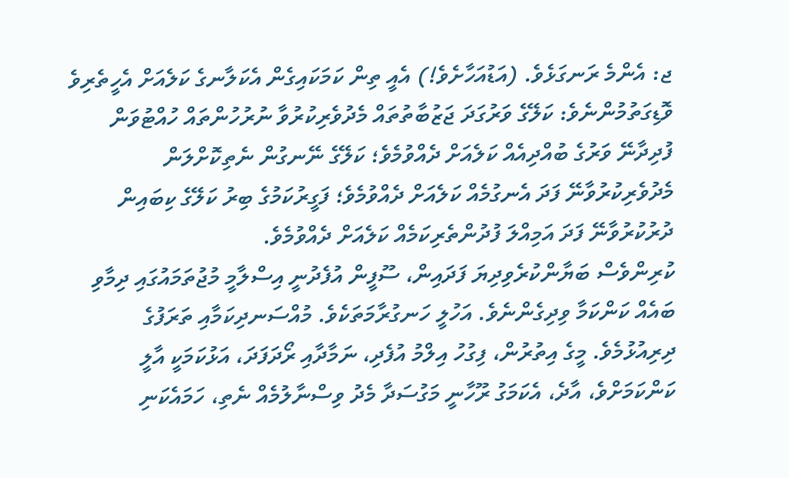ޖ: އެންމެ ރަނގަޅެވެ. (އަޑުއަހާށެވެ!) އެއީ ތިން ކަމަކައިގެން އެކަލާނގެ ކަލެއަށް އެހީތެރިވެ ވޮޑިގަތުމުންނެވެ: ކަލޭގެ ވަރުގަދަ ޖަޒުބާތުތައް މެދުވެރިކުރުވާ ނުރުހުންތައް ހުއްޓުވަން ފުދިދާނޭ ވަރުގެ ބުއްދިއެއް ކަލެއަށް ދެއްވުމެވެ؛ ކަލޭގެ ނޭނގުން ނެތިކޮށްލަން މެދުވެރިކުރުވާނޭ ފަދަ އެނގުމެއް ކަލެއަށް ދެއްވުމެވެ؛ ފަގީރުކަމުގެ ބިރު ކަލޭގެ ކިބައިން ދުރުކުރުވާނޭ ފަދަ އަމިއްލަ ފުދުންތެރިކަމެއް ކަލެއަށް ދެއްވުމެވެ.
ކުރިންވެސް ބަޔާންކުރެވިދިޔަ ފަދައިން، ސޫފީން އުފެދުނީ އިސްލާމީ މުޖުތަމައުގައި ދިމާވި ބައެއް ކަންކަމާ ވިދިގެންނެވެ. އަހުލީ ހަނގުރާމަތަކެވެ. މުއްސަނދިކަމާއި ތަރަފުގެ ދިރިއުޅުމެވެ. މީގެ އިތުރުން، ފިގުހު އިލްމު އުފެދި، ނަމާދާއި ރޯދަފަދަ، އަޅުކަމަކީ އާލީ ކަންކަމަށްވެ، އާދެ، އެކަމަގު ރޫހާނީ މަގުސަދާ މެދު ވިސްނާލުމެއް ނެތި، ހަމައެކަނި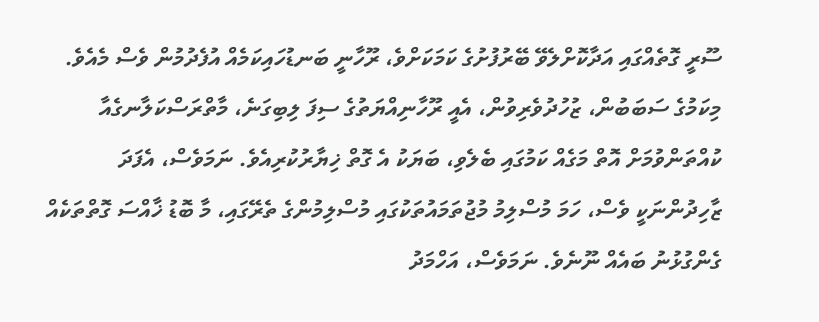ސޫރީ ގޮތެއްގައި އަދާކޮށްލެވޭ ބޭރުފުށުގެ ކަމަކަށްވެ، ރޫހާނީ ބަނޑުހައިކަމެއް އުފެދުމުން ވެސް މެއެވެ. މިކަމުގެ ސަބަބުން، ޒުހުދުވެރިވުން، އެއީ ރޫހާނިއްޔަތުގެ ސިފަ ލިބިގަނެ، މާތްރަސްކަލާނގެއާ ކުއްތަންވުމަށް އޮތް މަގެއް ކަމުގައި ބެލެވި، ބަޔަކު އެ ގޮތް ޚިޔާރުކުރިއެވެ. ނަމަވެސް، އެފަދަ ޒާހިދުންނަކީ ވެސް، ހަމަ މުސްލިމު މުޖުތަމައުތަކުގައި މުސްލިމުންގެ ތެރޭގައި، މާ ބޮޑު ޚާއްސަ ގޮތްތަކެއް ގެންގުޅުނު ބައެއް ނޫނެވެ. ނަމަވެސް، އަހްމަދު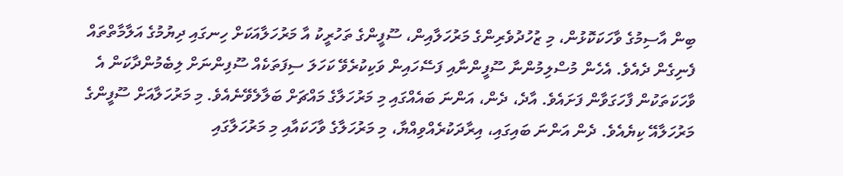ބިން އާސިމުގެ ވާހަކަކޮޅުން، މި ޒުހުދުވެރިންގެ މަރުހަލާއިން، ސޫފީންގެ ތަހުރީކު އާ މަރުހަލާއަކަށް ހިނގައި ދިޔުމުގެ އަލާމާތްތައް ފެނިގެން ދެއެވެ. އެހެން މުސްލިމުންނާ ސޫފީންނާއި ފަސޭހައިން ވަކިކުރެވޭ ކަހަލަ ސިފަތަކެއް ސޫފިންނަށް ލިބެމުންދާކަން އެ ވާހަކަތަކުން ފާހަގަވާން ފަށައެވެ. އާދެ، ދެން، އަންނަ ބައެއްގައި މި މަރުހަލާގެ މައްޗަށް ބަލާލެވޭނެއެވެ. މި މަރުހަލާއަށް ސޫފީންގެ މަރުހަލާއޭ ކިޔެއެވެ. ދެން އަންނަ ބައިގައި، އިރާދަކުރެއްވިއްޔާ، މި މަރުހަލާގެ ވާހަކައާއި މި މަރުހަލާގައި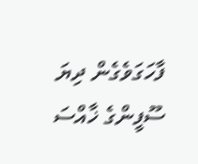ފާހަގަވެގެން ދިޔަ ސޫފީންގެ ޚާއްސަ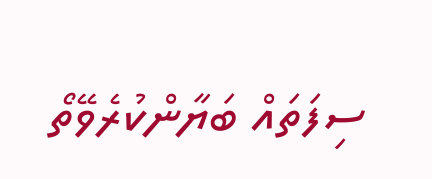ސިފަތައް ބަޔާންކުރެވޭތޯ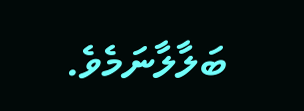ބަލާލާނަމެވެ.